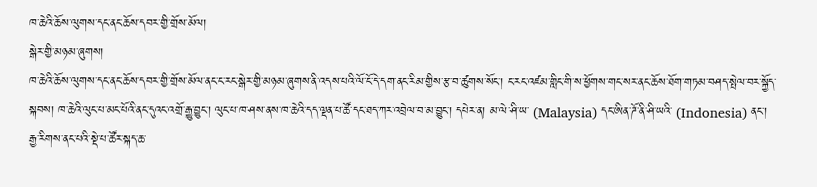ཁ་ཆེའི་ཆོས་ལུགས་དང་ནང་ཆོས་དབར་གྱི་གྲོས་མོལ།
སྒེར་གྱི་མཉམ་ཞུགས།
ཁ་ཆེའི་ཆོས་ལུགས་དང་ནང་ཆོས་དབར་གྱི་གྲོས་མོལ་ནང་ང་རང་སྒེར་གྱི་མཉམ་ཞུགས་ནི་འདས་པའི་ལོ་ངོ་དེ་དག་ནང་རིམ་གྱིས་རྩ་བ་ཚུགས་སོང་། ང་རང་འཛམ་གླིང་གི་ས་ཕྱོགས་གང་སར་ནང་ཆོས་ཐོག་གཏམ་བཤད་སྤེལ་བར་སྐྱོད་སྐབས། ཁ་ཆེའི་ལུང་པ་མང་པོའི་ནང་དུའང་འགྲོ་རྒྱུ་བྱུང་། ལུང་པ་ཁ་ཤས་ནས་ཁ་ཆེའི་དད་ལྡན་པ་ཚོ་དང་ཐད་ཀར་འབྲེལ་བ་མ་བྱུང་། དཔེར་ན། མ་ལེ་ཤི་ཡ་ (Malaysia) དང་ཨིན་ཌོ་ནི་ཤི་ཡའི་ (Indonesia) ནང་། རྒྱ་རིགས་ནང་པའི་སྡེ་པ་ཚོར་སྐད་ཆ་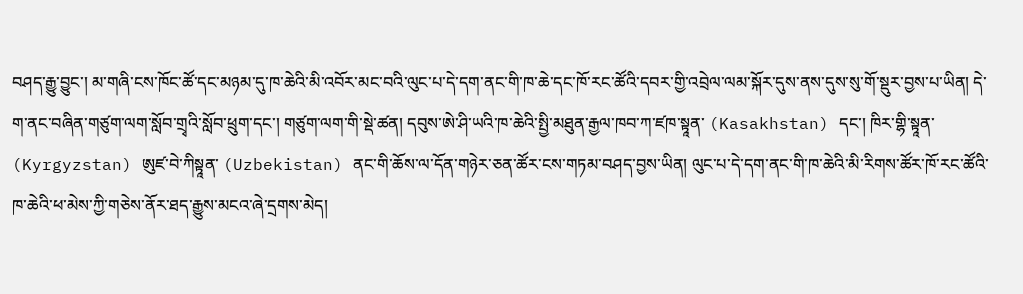བཤད་རྒྱུ་བྱུང་། མ་གཞི་ངས་ཁོང་ཚོ་དང་མཉམ་དུ་ཁ་ཆེའི་མི་འབོར་མང་བའི་ལུང་པ་དེ་དག་ནང་གི་ཁ་ཆེ་དང་ཁོ་རང་ཚོའི་དབར་གྱི་འབྲེལ་ལམ་སྐོར་དུས་ནས་དུས་སུ་གོ་སྡུར་བྱས་པ་ཡིན། དེ་ག་ནང་བཞིན་གཙུག་ལག་སློབ་གྲྭའི་སློབ་ཕྲུག་དང་། གཙུག་ལག་གི་སྡེ་ཚན། དབུས་ཨེ་ཤི་ཡའི་ཁ་ཆེའི་སྤྱི་མཐུན་རྒྱལ་ཁབ་ཀ་ཛཁ་སྟཱན་ (Kasakhstan) དང་། ཁིར་གྷི་སྟཱན་ (Kyrgyzstan) ཨུཛ་བེ་ཀིསྟཱན་ (Uzbekistan) ནང་གི་ཆོས་ལ་དོན་གཉེར་ཅན་ཚོར་ངས་གཏམ་བཤད་བྱས་ཡིན། ལུང་པ་དེ་དག་ནང་གི་ཁ་ཆེའི་མི་རིགས་ཚོར་ཁོ་རང་ཚོའི་ཁ་ཆེའི་ཕ་མེས་ཀྱི་གཅེས་ནོར་ཐད་རྒྱུས་མངའ་ཞེ་དྲགས་མེད།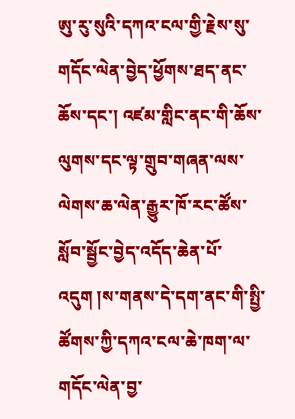ཨུ་རུ་སུའི་དཀའ་ངལ་གྱི་རྗེས་སུ་གདོང་ལེན་བྱེད་ཕྱོགས་ཐད་ནང་ཆོས་དང་། འཛམ་གླིང་ནང་གི་ཆོས་ལུགས་དང་ལྟ་གྲུབ་གཞན་ལས་ལེགས་ཆ་ལེན་རྒྱུར་ཁོ་རང་ཚོས་སློབ་སྦྱོང་བྱེད་འདོད་ཆེན་པོ་འདུག །ས་གནས་དེ་དག་ནང་གི་སྤྱི་ཚོགས་ཀྱི་དཀའ་ངལ་ཆེ་ཁག་ལ་གདོང་ལེན་བྱ་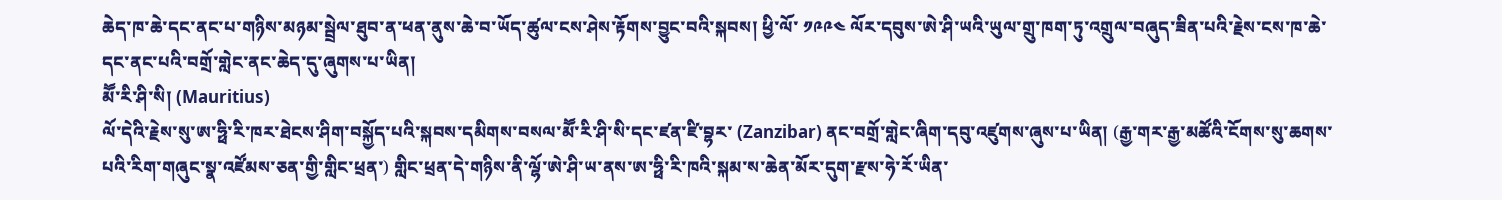ཆེད་ཁ་ཆེ་དང་ནང་པ་གཉིས་མཉམ་སྦྲེལ་ཐུབ་ན་ཕན་ནུས་ཆེ་བ་ཡོད་ཚུལ་ངས་ཤེས་རྟོགས་བྱུང་བའི་སྐབས། ཕྱི་ལོ་ ༡༩༩༤ ལོར་དབུས་ཨེ་ཤི་ཡའི་ཡུལ་གྲུ་ཁག་ཏུ་འགྲུལ་བཞུད་ཟིན་པའི་རྗེས་ངས་ཁ་ཆེ་དང་ནང་པའི་བགྲོ་གླེང་ནང་ཆེད་དུ་ཞུགས་པ་ཡིན།
མཽ་རི་ཤི་སི། (Mauritius)
ལོ་དེའི་རྗེས་སུ་ཨ་ཧྥི་རི་ཁར་ཐེངས་ཤིག་བསྐྱོད་པའི་སྐབས་དམིགས་བསལ་མཽ་རི་ཤི་སི་དང་ཛན་ཛི་བྷར་ (Zanzibar) ནང་བགྲོ་གླེང་ཞིག་དབུ་འཛུགས་ཞུས་པ་ཡིན། (རྒྱ་གར་རྒྱ་མཚོའི་ངོགས་སུ་ཆགས་པའི་རིག་གཞུང་སྣ་འཛོམས་ཅན་གྱི་གླིང་ཕྲན་) གླིང་ཕྲན་དེ་གཉིས་ནི་ལྷོ་ཨེ་ཤི་ཡ་ནས་ཨ་ཧྥི་རི་ཁའི་སྐམ་ས་ཆེན་མོར་དུག་རྫས་ཧེ་རོ་ཡིན་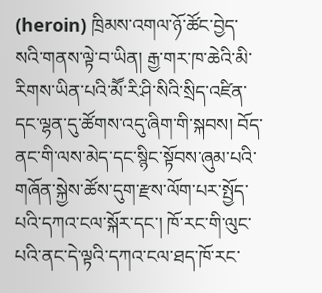(heroin) ཁྲིམས་འགལ་ཉོ་ཚོང་བྱེད་སའི་གནས་ལྟེ་བ་ཡིན། རྒྱ་གར་ཁ་ཆེའི་མི་རིགས་ཡིན་པའི་མཽ་རི་ཤི་སིའི་སྲིད་འཛིན་དང་ལྷན་དུ་ཚོགས་འདུ་ཞིག་གི་སྐབས། བོད་ནང་གི་ལས་མེད་དང་སྙིང་སྟོབས་ཞུམ་པའི་གཞོན་སྐྱེས་ཚོས་དུག་རྫས་ལོག་པར་སྤྱོད་པའི་དཀའ་ངལ་སྐོར་དང་། ཁོ་རང་གི་ལུང་པའི་ནང་དེ་ལྟའི་དཀའ་ངལ་ཐད་ཁོ་རང་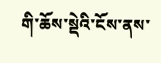གི་ཆོས་སྡེའི་ངོས་ནས་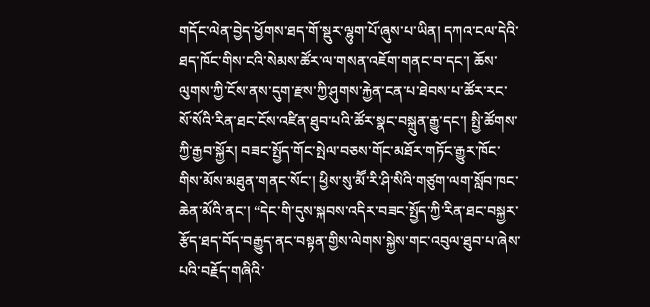གདོང་ལེན་བྱེད་ཕྱོགས་ཐད་གོ་སྡུར་ལྷུག་པོ་ཞུས་པ་ཡིན། དཀའ་ངལ་དེའི་ཐད་ཁོང་གིས་ངའི་སེམས་ཚོར་ལ་གསན་འཇོག་གནང་བ་དང་། ཆོས་ལུགས་ཀྱི་ངོས་ནས་དུག་རྫས་ཀྱི་ཤུགས་རྐྱེན་ངན་པ་ཐེབས་པ་ཚོར་རང་སོ་སོའི་རིན་ཐང་ངོས་འཛིན་ཐུབ་པའི་ཚོར་སྣང་བསྐྲུན་རྒྱུ་དང་། སྤྱི་ཚོགས་ཀྱི་རྒྱབ་སྐྱོར། བཟང་སྤྱོད་གོང་སྤེལ་བཅས་གོང་མཐོར་གཏོང་རྒྱུར་ཁོང་གིས་མོས་མཐུན་གནང་སོང་། ཕྱིས་སུ་མཽ་རི་ཤི་སིའི་གཙུག་ལག་སློབ་ཁང་ཆེན་མོའི་ནང་། “དེང་གི་དུས་སྐབས་འདིར་བཟང་སྤྱོད་ཀྱི་རིན་ཐང་བསྐྱར་རྩོད་ཐད་བོད་བརྒྱུད་ནང་བསྟན་གྱིས་ལེགས་སྐྱེས་གང་འབུལ་ཐུབ་པ་ཞེས་པའི་བརྗོད་གཞིའི་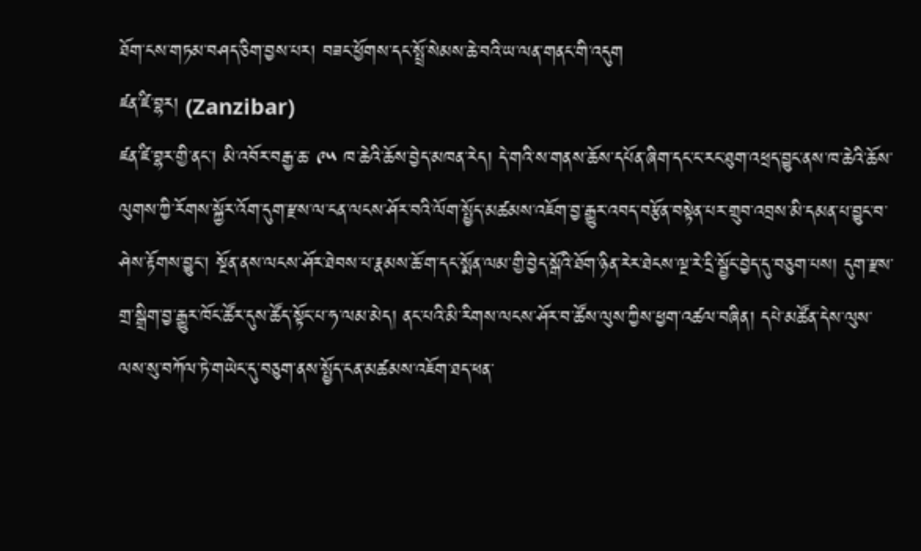ཐོག་ངས་གཏམ་བཤད་ཅིག་བྱས་པར། བཟང་ཕྱོགས་དང་སྤྲོ་སེམས་ཆེ་བའི་ཡ་ལན་གནང་གི་འདུག
ཛན་ཛི་བྷར། (Zanzibar)
ཛན་ཛི་བྷར་གྱི་ནང་། མི་འབོར་བརྒྱ་ཆ་ ༩༥ ཁ་ཆེའི་ཆོས་བྱེད་མཁན་རེད། དེ་གའི་ས་གནས་ཆོས་དཔོན་ཞིག་དང་ང་རང་ཐུག་འཕྲད་བྱུང་ནས་ཁ་ཆེའི་ཆོས་ལུགས་ཀྱི་རོགས་སྐྱོར་འོག་དུག་རྫས་ལ་ངན་ལངས་ཤོར་བའི་ལོག་སྤྱོད་མཚམས་འཇོག་བྱ་རྒྱུར་འབད་བརྩོན་བསྟེན་པར་གྲུབ་འབྲས་མི་དམན་པ་བྱུང་བ་ཤེས་རྟོགས་བྱུང་། སྔོན་ནས་ལངས་ཤོར་ཐེབས་པ་རྣམས་ཆོ་ག་དང་སྨོན་ལམ་གྱི་བྱེད་སྒོའི་ཐོག་ཉིན་རེར་ཐེངས་ལྔ་རེ་དྲི་སྦྱོང་བྱེད་དུ་བཅུག་པས། དུག་རྫས་གྲ་སྒྲིག་བྱ་རྒྱུར་ཁོང་ཚོར་དུས་ཚོད་སྟོང་པ་ཧ་ལམ་མེད། ནང་པའི་མི་རིགས་ལངས་ཤོར་བ་ཚོས་ལུས་ཀྱིས་ཕྱག་འཚལ་བཞིན། དཔེ་མཚོན་དེས་ལུས་ལས་སུ་བཀོལ་ཏེ་གཡེང་དུ་བཅུག་ནས་སྤྱོད་ངན་མཚམས་འཇོག་ཐད་ཕན་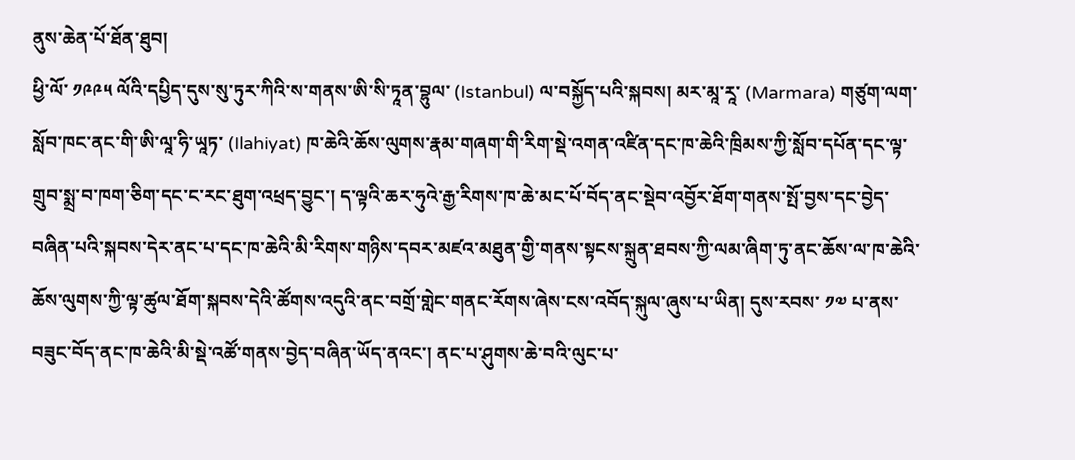ནུས་ཆེན་པོ་ཐོན་ཐུབ།
ཕྱི་ལོ་ ༡༩༩༥ ལོའི་དཔྱིད་དུས་སུ་ཏུར་ཀིའི་ས་གནས་ཨི་སི་ཏཱན་བྷུལ་ (Istanbul) ལ་བསྐྱོད་པའི་སྐབས། མར་མཱ་རཱ་ (Marmara) གཙུག་ལག་སློབ་ཁང་ནང་གི་ཨི་ལཱ་ཧི་ཡཱཏ་ (Ilahiyat) ཁ་ཆེའི་ཆོས་ལུགས་རྣམ་གཞག་གི་རིག་སྡེ་འགན་འཛིན་དང་ཁ་ཆེའི་ཁྲིམས་ཀྱི་སློབ་དཔོན་དང་ལྟ་གྲུབ་སྨྲ་བ་ཁག་ཅིག་དང་ང་རང་ཐུག་འཕྲད་བྱུང་། ད་ལྟའི་ཆར་ཧུའེ་རྒྱ་རིགས་ཁ་ཆེ་མང་པོ་བོད་ནང་སྡེབ་འབྱོར་ཐོག་གནས་སྤོ་བྱས་དང་བྱེད་བཞིན་པའི་སྐབས་དེར་ནང་པ་དང་ཁ་ཆེའི་མི་རིགས་གཉིས་དབར་མཛའ་མཐུན་གྱི་གནས་སྟངས་སྐྲུན་ཐབས་ཀྱི་ལམ་ཞིག་ཏུ་ནང་ཆོས་ལ་ཁ་ཆེའི་ཆོས་ལུགས་ཀྱི་ལྟ་ཚུལ་ཐོག་སྐབས་དེའི་ཚོགས་འདུའི་ནང་བགྲོ་གླེང་གནང་རོགས་ཞེས་ངས་འབོད་སྐུལ་ཞུས་པ་ཡིན། དུས་རབས་ ༡༧ པ་ནས་བཟུང་བོད་ནང་ཁ་ཆེའི་མི་སྡེ་འཚོ་གནས་བྱེད་བཞིན་ཡོད་ནའང་། ནང་པ་ཤུགས་ཆེ་བའི་ལུང་པ་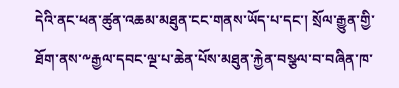དེའི་ནང་ཕན་ཚུན་འཆམ་མཐུན་ངང་གནས་ཡོད་པ་དང་། སྲོལ་རྒྱུན་གྱི་ཐོག་ནས་༸རྒྱལ་དབང་ལྔ་པ་ཆེན་པོས་མཐུན་རྐྱེན་བསྩལ་བ་བཞིན་ཁ་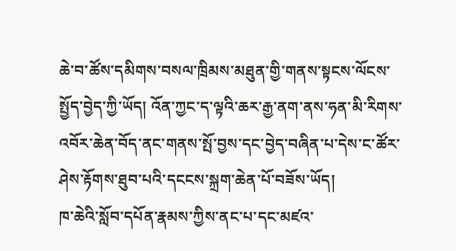ཆེ་བ་ཚོས་དམིགས་བསལ་ཁྲིམས་མཐུན་གྱི་གནས་སྟངས་ལོངས་སྤྱོད་བྱེད་ཀྱི་ཡོད། འོན་ཀྱང་ད་ལྟའི་ཆར་རྒྱ་ནག་ནས་ཧན་མི་རིགས་འབོར་ཆེན་བོད་ནང་གནས་སྤོ་བྱས་དང་བྱེད་བཞིན་པ་དེས་ང་ཚོར་ཤེས་རྟོགས་ཐུབ་པའི་དངངས་སྐྲག་ཆེན་པོ་བཟོས་ཡོད།
ཁ་ཆེའི་སློབ་དཔོན་རྣམས་ཀྱིས་ནང་པ་དང་མཛའ་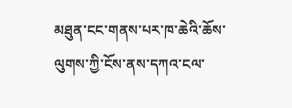མཐུན་ངང་གནས་པར་ཁ་ཆེའི་ཆོས་ལུགས་ཀྱི་ངོས་ནས་དཀའ་ངལ་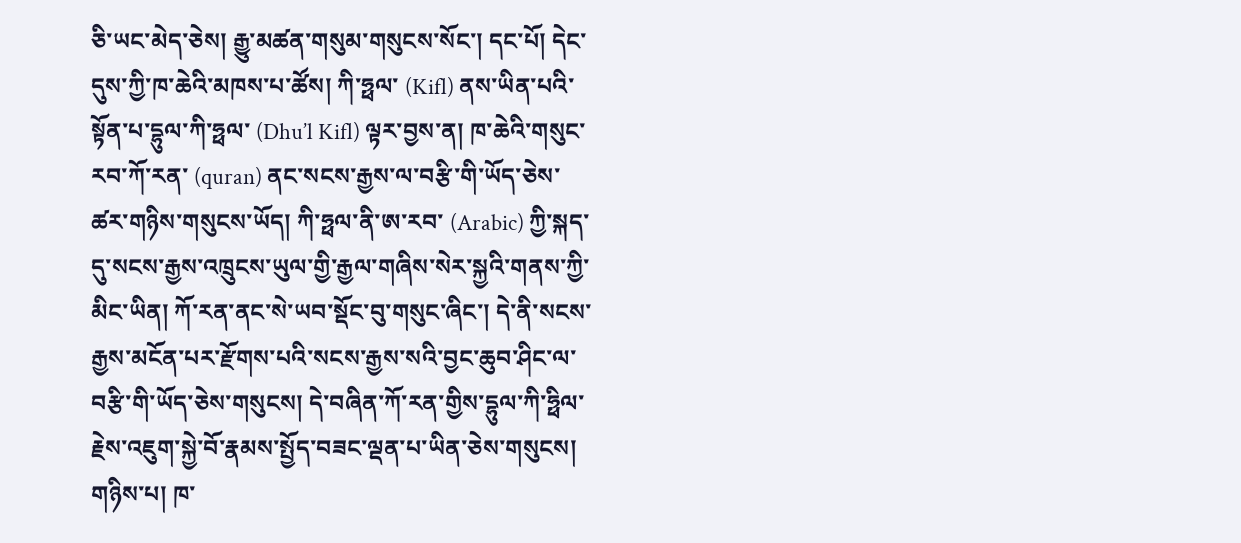ཅི་ཡང་མེད་ཅེས། རྒྱུ་མཚན་གསུམ་གསུངས་སོང་། དང་པོ། དེང་དུས་ཀྱི་ཁ་ཆེའི་མཁས་པ་ཚོས། ཀི་ཧྥལ་ (Kifl) ནས་ཡིན་པའི་སྟོན་པ་དྷུལ་ཀི་ཧྥལ་ (Dhu’l Kifl) ལྟར་བྱས་ན། ཁ་ཆེའི་གསུང་རབ་ཀོ་རན་ (quran) ནང་སངས་རྒྱས་ལ་བརྩི་གི་ཡོད་ཅེས་ཚར་གཉིས་གསུངས་ཡོད། ཀི་ཧྥལ་ནི་ཨ་རབ་ (Arabic) ཀྱི་སྐད་དུ་སངས་རྒྱས་འཁྲུངས་ཡུལ་གྱི་རྒྱལ་གཞིས་སེར་སྐྱའི་གནས་ཀྱི་མིང་ཡིན། ཀོ་རན་ནང་སེ་ཡབ་སྡོང་བུ་གསུང་ཞིང་། དེ་ནི་སངས་རྒྱས་མངོན་པར་རྫོགས་པའི་སངས་རྒྱས་སའི་བྱང་ཆུབ་ཤིང་ལ་བརྩི་གི་ཡོད་ཅེས་གསུངས། དེ་བཞིན་ཀོ་རན་གྱིས་དྷུལ་ཀི་ཧྥིལ་རྗེས་འཇུག་སྐྱེ་བོ་རྣམས་སྤྱོད་བཟང་ལྡན་པ་ཡིན་ཅེས་གསུངས། གཉིས་པ། ཁ་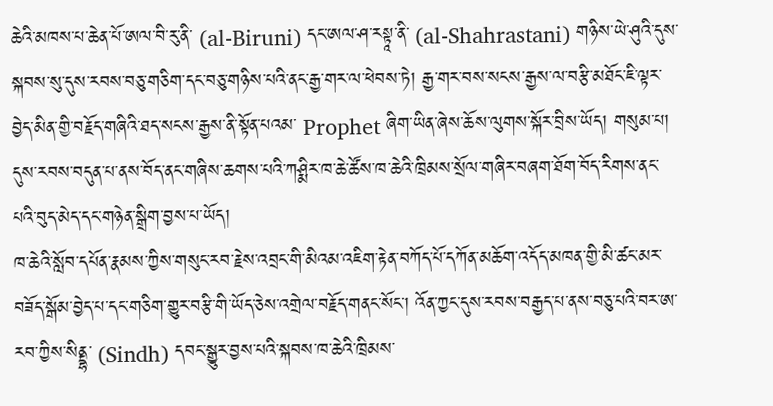ཆེའི་མཁས་པ་ཆེན་པོ་ཨལ་བི་རུ་ནི་ (al-Biruni) དང་ཨལ་ཤ་རསྟཱ་ནི་ (al-Shahrastani) གཉིས་ཡེ་ཤུའི་དུས་སྐབས་སུ་དུས་རབས་བཅུ་གཅིག་དང་བཅུ་གཉིས་པའི་ནང་རྒྱ་གར་ལ་ཕེབས་ཏེ། རྒྱ་གར་བས་སངས་རྒྱས་ལ་བརྩི་མཐོང་ཇི་ལྟར་བྱེད་མིན་གྱི་བརྗོད་གཞིའི་ཐད་སངས་རྒྱས་ནི་སྟོན་པའམ་ Prophet ཞིག་ཡིན་ཞེས་ཆོས་ལུགས་སྐོར་བྲིས་ཡོད། གསུམ་པ། དུས་རབས་བདུན་པ་ནས་བོད་ནང་གཞིས་ཆགས་པའི་ཀཤྨིར་ཁ་ཆེ་ཚོས་ཁ་ཆེའི་ཁྲིམས་སྲོལ་གཞིར་བཞག་ཐོག་བོད་རིགས་ནང་པའི་བུད་མེད་དང་གཉེན་སྒྲིག་བྱས་པ་ཡོད།
ཁ་ཆེའི་སློབ་དཔོན་རྣམས་ཀྱིས་གསུང་རབ་རྗེས་འབྲང་གི་མིའམ་འཇིག་རྟེན་བཀོད་པོ་དཀོན་མཆོག་འདོད་མཁན་གྱི་མི་ཚང་མར་བཟོད་སྒོམ་བྱེད་པ་དང་གཅིག་གྱུར་བརྩི་གི་ཡོད་ཅེས་འགྲེལ་བརྗོད་གནང་སོང་། འོན་ཀྱང་དུས་རབས་བརྒྱད་པ་ནས་བཅུ་པའི་བར་ཨ་རབ་ཀྱིས་སིནྡྷ་ (Sindh) དབང་སྒྱུར་བྱས་པའི་སྐབས་ཁ་ཆེའི་ཁྲིམས་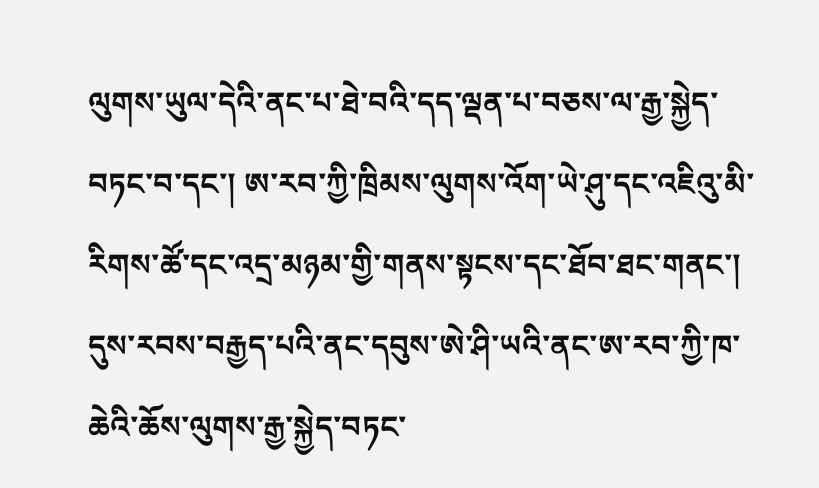ལུགས་ཡུལ་དེའི་ནང་པ་ཐེ་བའི་དད་ལྡན་པ་བཅས་ལ་རྒྱ་སྐྱེད་བཏང་བ་དང་། ཨ་རབ་ཀྱི་ཁྲིམས་ལུགས་འོག་ཡེ་ཤུ་དང་འཇིའུ་མི་རིགས་ཚོ་དང་འདྲ་མཉམ་གྱི་གནས་སྟངས་དང་ཐོབ་ཐང་གནང་། དུས་རབས་བརྒྱད་པའི་ནང་དབུས་ཨེ་ཤི་ཡའི་ནང་ཨ་རབ་ཀྱི་ཁ་ཆེའི་ཆོས་ལུགས་རྒྱ་སྐྱེད་བཏང་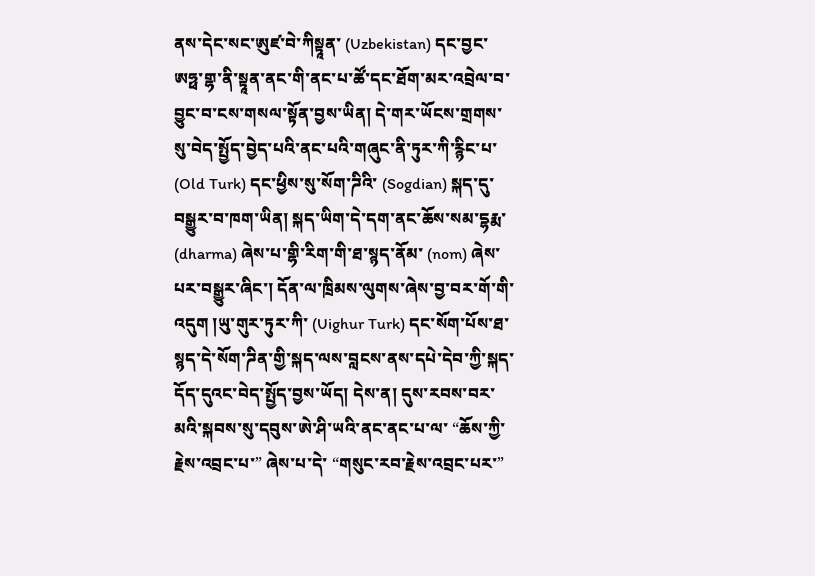ནས་དེང་སང་ཨུཛ་བེ་ཀིསྟཱན་ (Uzbekistan) དང་བྱང་ཨཧྥ་གྷ་ནི་སྟཱན་ནང་གི་ནང་པ་ཚོ་དང་ཐོག་མར་འབྲེལ་བ་བྱུང་བ་ངས་གསལ་སྟོན་བྱས་ཡིན། དེ་གར་ཡོངས་གྲགས་སུ་བེད་སྤྱོད་བྱེད་པའི་ནང་པའི་གཞུང་ནི་ཏུར་ཀི་རྙིང་པ་ (Old Turk) དང་ཕྱིས་སུ་སོག་ཌིའི་ (Sogdian) སྐད་དུ་བསྒྱུར་བ་ཁག་ཡིན། སྐད་ཡིག་དེ་དག་ནང་ཆོས་སམ་དྷརྨ་ (dharma) ཞེས་པ་གྷི་རིག་གི་ཐ་སྙད་ནོམ་ (nom) ཞེས་པར་བསྒྱུར་ཞིང་། དོན་ལ་ཁྲིམས་ལུགས་ཞེས་བྱ་བར་གོ་གི་འདུག །ཡུ་གུར་ཏུར་ཀི་ (Uighur Turk) དང་སོག་པོས་ཐ་སྙད་དེ་སོག་ཌིན་གྱི་སྐད་ལས་བླངས་ནས་དཔེ་དེབ་ཀྱི་སྐད་དོད་དུའང་བེད་སྤྱོད་བྱས་ཡོད། དེས་ན། དུས་རབས་བར་མའི་སྐབས་སུ་དབུས་ཨེ་ཤི་ཡའི་ནང་ནང་པ་ལ་ “ཆོས་ཀྱི་རྗེས་འབྲང་པ་” ཞེས་པ་དེ་ “གསུང་རབ་རྗེས་འབྲང་པར་”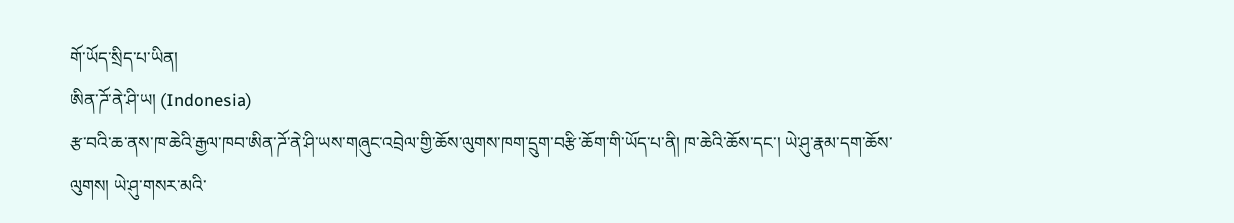གོ་ཡོད་སྲིད་པ་ཡིན།
ཨིན་ཌོ་ནེ་ཤི་ཡ། (Indonesia)
རྩ་བའི་ཆ་ནས་ཁ་ཆེའི་རྒྱལ་ཁབ་ཨིན་ཌོ་ནེ་ཤི་ཡས་གཞུང་འབྲེལ་གྱི་ཆོས་ལུགས་ཁག་དྲུག་བརྩི་ཆོག་གི་ཡོད་པ་ནི། ཁ་ཆེའི་ཆོས་དང་། ཡེ་ཤུ་རྣམ་དག་ཆོས་ལུགས། ཡེ་ཤུ་གསར་མའི་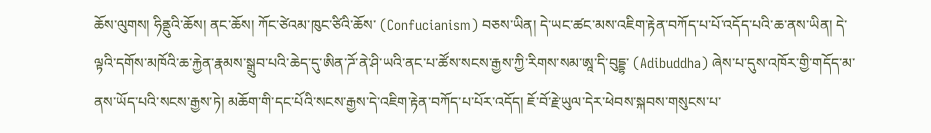ཆོས་ལུགས། ཧིནྡུའི་ཆོས། ནང་ཆོས། ཀོང་ཙེའམ་ཁུང་ཙིའི་ཆོས་ (Confucianism) བཅས་ཡིན། དེ་ཡང་ཚང་མས་འཇིག་རྟེན་བཀོད་པ་པོ་འདོད་པའི་ཆ་ནས་ཡིན། དེ་ལྟའི་དགོས་མཁོའི་ཆ་རྐྱེན་རྣམས་སྒྲུབ་པའི་ཆེད་དུ་ཨིན་ཌོ་ནེ་ཤི་ཡའི་ནང་པ་ཚོས་སངས་རྒྱས་ཀྱི་རིགས་སམ་ཨཱ་དི་བུདྡྷ་ (Adibuddha) ཞེས་པ་དུས་འཁོར་གྱི་གདོད་མ་ནས་ཡོད་པའི་སངས་རྒྱས་ཏེ། མཆོག་གི་དང་པོའི་སངས་རྒྱས་དེ་འཇིག་རྟེན་བཀོད་པ་པོར་འདོད། ཇོ་བོ་རྗེ་ཡུལ་དེར་ཕེབས་སྐབས་གསུངས་པ་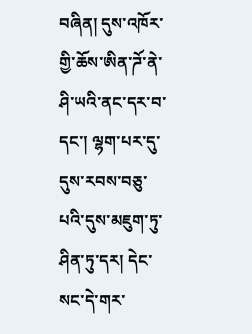བཞིན། དུས་འཁོར་གྱི་ཆོས་ཨིན་ཌོ་ནེ་ཤི་ཡའི་ནང་དར་བ་དང་། ལྷག་པར་དུ་དུས་རབས་བཅུ་པའི་དུས་མཇུག་ཏུ་ཤིན་ཏུ་དར། དེང་སང་དེ་གར་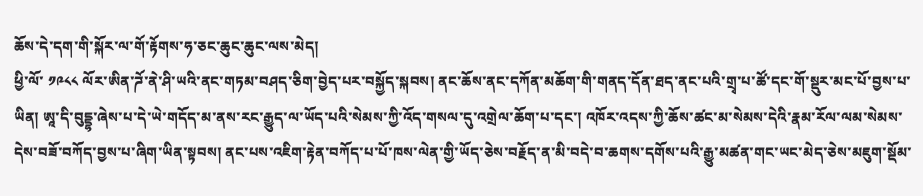ཆོས་དེ་དག་གི་སྐོར་ལ་གོ་རྟོགས་ཧ་ཅང་ཆུང་ཆུང་ལས་མེད།
ཕྱི་ལོ་ ༡༩༨༨ ལོར་ཨིན་ཌོ་ནེ་ཤི་ཡའི་ནང་གཏམ་བཤད་ཅིག་བྱེད་པར་བསྐྱོད་སྐབས། ནང་ཆོས་ནང་དཀོན་མཆོག་གི་གནད་དོན་ཐད་ནང་པའི་གྲྭ་པ་ཚོ་དང་གོ་སྡུར་མང་པོ་བྱས་པ་ཡིན། ཨཱ་དི་བུདྡྷ་ཞེས་པ་དེ་ཡེ་གདོད་མ་ནས་རང་རྒྱུད་ལ་ཡོད་པའི་སེམས་ཀྱི་འོད་གསལ་དུ་འགྲེལ་ཆོག་པ་དང་། འཁོར་འདས་ཀྱི་ཆོས་ཚང་མ་སེམས་དེའི་རྣམ་རོལ་ལམ་སེམས་དེས་བཟོ་བཀོད་བྱས་པ་ཞིག་ཡིན་སྟབས། ནང་པས་འཇིག་རྟེན་བཀོད་པ་པོ་ཁས་ལེན་གྱི་ཡོད་ཅེས་བརྗོད་ན་མི་བདེ་བ་ཆགས་དགོས་པའི་རྒྱུ་མཚན་གང་ཡང་མེད་ཅེས་མཇུག་སྡོམ་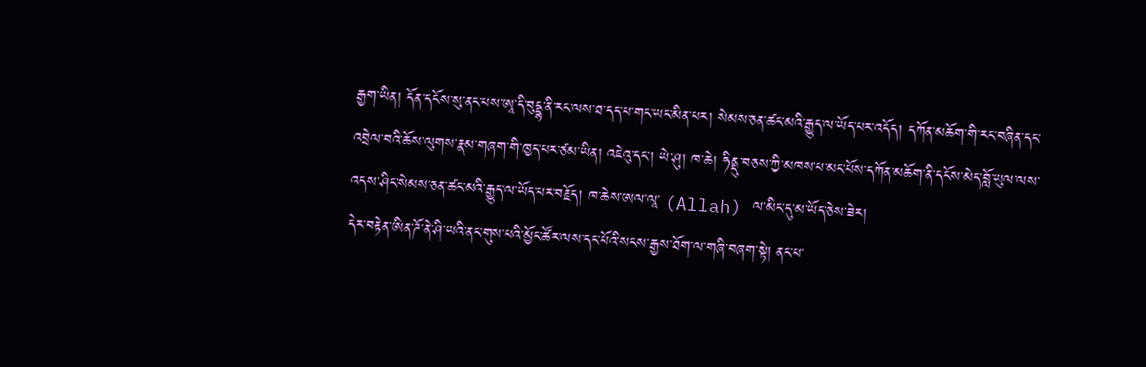རྒྱག་ཡིན། དོན་དངོས་སུ་ནང་པས་ཨཱ་དི་བུདྡྷ་ནི་རང་ལས་ཐ་དད་པ་གང་ཡང་མིན་པར། སེམས་ཅན་ཚང་མའི་རྒྱུད་ལ་ཡོད་པར་འདོད། དཀོན་མཆོག་གི་རང་བཞིན་དང་འབྲེལ་བའི་ཆོས་ལུགས་རྣམ་གཞག་གི་ཁྱད་པར་ཙམ་ཡིན། འཇེའུ་དང་། ཡེ་ཤུ། ཁ་ཆེ། ཧིནྡུ་བཅས་ཀྱི་མཁས་པ་མང་པོས་དཀོན་མཆོག་ནི་དངོས་མེད་བློ་ཡུལ་ལས་འདས་ཤིང་སེམས་ཅན་ཚང་མའི་རྒྱུད་ལ་ཡོད་པར་བརྗོད། ཁ་ཆེས་ཨལ་ལཱ་ (Allah) ལ་མིང་དུ་མ་ཡོད་ཅེས་ཟེར།
དེར་བརྟེན་ཨིན་ཌོ་ནེ་ཤི་ཡའི་ནང་གུས་པའི་མྱོང་ཚོར་ལས་དང་པོའི་སངས་རྒྱས་ཐོག་ལ་གཞི་བཞག་སྟེ། ནང་པ་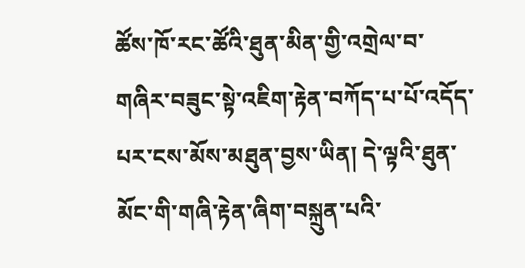ཚོས་ཁོ་རང་ཚོའི་ཐུན་མིན་གྱི་འགྲེལ་བ་གཞིར་བཟུང་སྟེ་འཇིག་རྟེན་བཀོད་པ་པོ་འདོད་པར་ངས་མོས་མཐུན་བྱས་ཡིན། དེ་ལྟའི་ཐུན་མོང་གི་གཞི་རྟེན་ཞིག་བསྐྲུན་པའི་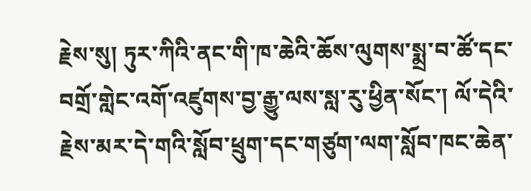རྗེས་སུ། ཏུར་ཀིའི་ནང་གི་ཁ་ཆེའི་ཆོས་ལུགས་སྨྲ་བ་ཚོ་དང་བགྲོ་གླེང་འགོ་འཛུགས་བྱ་རྒྱུ་ལས་སླ་རུ་ཕྱིན་སོང་། ལོ་དེའི་རྗེས་མར་དེ་གའི་སློབ་ཕྲུག་དང་གཙུག་ལག་སློབ་ཁང་ཆེན་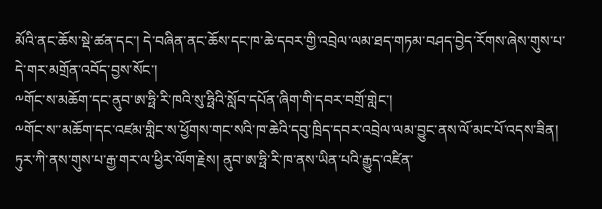མོའི་ནང་ཆོས་སྡེ་ཚན་དང་། དེ་བཞིན་ནང་ཆོས་དང་ཁ་ཆེ་དབར་གྱི་འབྲེལ་ལམ་ཐད་གཏམ་བཤད་བྱེད་རོགས་ཞེས་གུས་པ་དེ་གར་མགྲོན་འབོད་བྱས་སོང་།
༸གོང་ས་མཆོག་དང་ནུབ་ཨ་ཧྥི་རི་ཁའི་སུ་ཧྥིའི་སློབ་དཔོན་ཞིག་གི་དབར་བགྲོ་གླེང་།
༸གོང་ས་་མཆོག་དང་འཛམ་གླིང་ས་ཕྱོགས་གང་སའི་ཁ་ཆེའི་དབུ་ཁྲིད་དབར་འབྲེལ་ལམ་བྱུང་ནས་ལོ་མང་པོ་འདས་ཟིན། ཏུར་ཀི་ནས་གུས་པ་རྒྱ་གར་ལ་ཕྱིར་ལོག་རྗེས། ནུབ་ཨ་ཧྥི་རི་ཁ་ནས་ཡིན་པའི་རྒྱུད་འཛིན་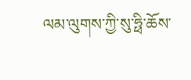ལམ་ལུགས་ཀྱི་སུ་ཧྥི་ཆོས་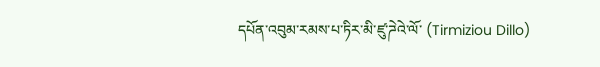དཔོན་འབུམ་རམས་པ་ཏིར་མི་ཛུ་ཌེའེ་ལོ་ (Tirmiziou Dillo)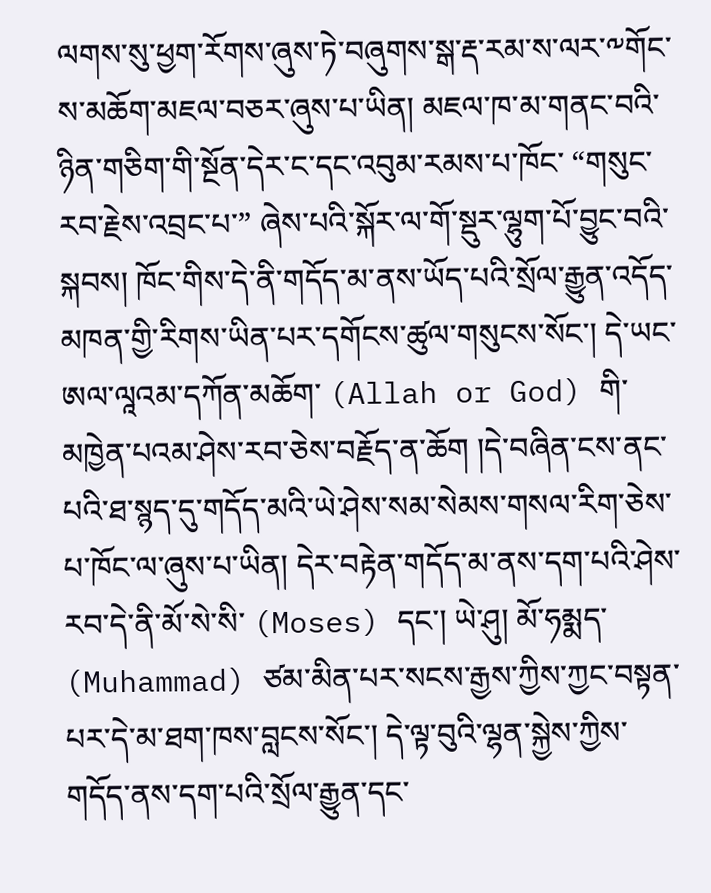ལགས་སུ་ཕྱག་རོགས་ཞུས་ཏེ་བཞུགས་སྒ་རྡ་རམ་ས་ལར་༸གོང་ས་མཆོག་མཇལ་བཅར་ཞུས་པ་ཡིན། མཇལ་ཁ་མ་གནང་བའི་ཉིན་གཅིག་གི་སྔོན་དེར་ང་དང་འབུམ་རམས་པ་ཁོང་ “གསུང་རབ་རྗེས་འབྲང་པ་” ཞེས་པའི་སྐོར་ལ་གོ་སྡུར་ལྷུག་པོ་བྱུང་བའི་སྐབས། ཁོང་གིས་དེ་ནི་གདོད་མ་ནས་ཡོད་པའི་སྲོལ་རྒྱུན་འདོད་མཁན་གྱི་རིགས་ཡིན་པར་དགོངས་ཚུལ་གསུངས་སོང་། དེ་ཡང་ཨལ་ལཱའམ་དཀོན་མཆོག་ (Allah or God) གི་མཁྱེན་པའམ་ཤེས་རབ་ཅེས་བརྗོད་ན་ཆོག །དེ་བཞིན་ངས་ནང་པའི་ཐ་སྙད་དུ་གདོད་མའི་ཡེ་ཤེས་སམ་སེམས་གསལ་རིག་ཅེས་པ་ཁོང་ལ་ཞུས་པ་ཡིན། དེར་བརྟེན་གདོད་མ་ནས་དག་པའི་ཤེས་རབ་དེ་ནི་མོ་སེ་སི་ (Moses) དང་། ཡེ་ཤུ། མོ་ཧམྨད་ (Muhammad) ཙམ་མིན་པར་སངས་རྒྱས་ཀྱིས་ཀྱང་བསྟན་པར་དེ་མ་ཐག་ཁས་བླངས་སོང་། དེ་ལྟ་བུའི་ལྷན་སྐྱེས་ཀྱིས་གདོད་ནས་དག་པའི་སྲོལ་རྒྱུན་དང་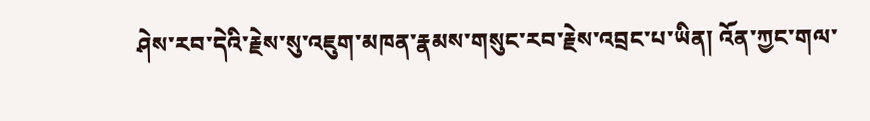ཤེས་རབ་དེའི་རྗེས་སུ་འཇུག་མཁན་རྣམས་གསུང་རབ་རྗེས་འབྲང་པ་ཡིན། འོན་ཀྱང་གལ་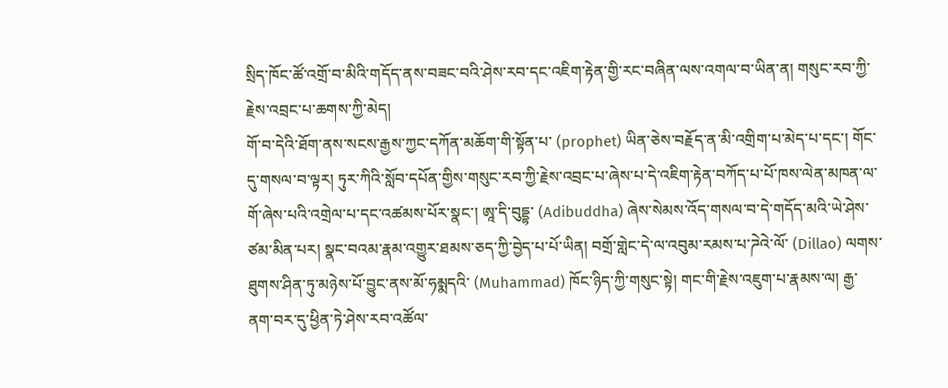སྲིད་ཁོང་ཚོ་འགྲོ་བ་མིའི་གདོད་ནས་བཟང་བའི་ཤེས་རབ་དང་འཇིག་རྟེན་གྱི་རང་བཞིན་ལས་འགལ་བ་ཡིན་ན། གསུང་རབ་ཀྱི་རྗེས་འབྲང་པ་ཆགས་ཀྱི་མེད།
གོ་བ་དེའི་ཐོག་ནས་སངས་རྒྱས་ཀྱང་དཀོན་མཆོག་གི་སྟོན་པ་ (prophet) ཡིན་ཅེས་བརྗོད་ན་མི་འགྲིག་པ་མེད་པ་དང་། གོང་དུ་གསལ་བ་ལྟར། ཏུར་ཀིའི་སློབ་དཔོན་གྱིས་གསུང་རབ་ཀྱི་རྗེས་འབྲང་པ་ཞེས་པ་དེ་འཇིག་རྟེན་བཀོད་པ་པོ་ཁས་ལེན་མཁན་ལ་གོ་ཞེས་པའི་འགྲེལ་པ་དང་འཚམས་པོར་སྣང་། ཨཱ་དི་བུདྡྷ་ (Adibuddha) ཞེས་སེམས་འོད་གསལ་བ་དེ་གདོད་མའི་ཡེ་ཤེས་ཙམ་མིན་པར། སྣང་བའམ་རྣམ་འགྱུར་ཐམས་ཅད་ཀྱི་བྱེད་པ་པོ་ཡིན། བགྲོ་གླེང་དེ་ལ་འབུམ་རམས་པ་ཌེའེ་ལོ་ (Dillao) ལགས་ཐུགས་ཤིན་ཏུ་མཉེས་པོ་བྱུང་ནས་མོ་ཧམྨདའི་ (Muhammad) ཁོང་ཉིད་ཀྱི་གསུང་སྟེ། གང་གི་རྗེས་འཇུག་པ་རྣམས་ལ། རྒྱ་ནག་བར་དུ་ཕྱིན་ཏེ་ཤེས་རབ་འཚོལ་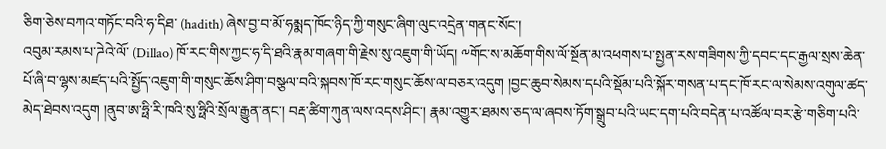ཅིག་ཅེས་བཀའ་གཏོང་བའི་ཧ་དིཐ་ (hadith) ཞེས་བྱ་བ་མོ་ཧམྨད་ཁོང་ཉིད་ཀྱི་གསུང་ཞིག་ལུང་འདྲེན་གནང་སོང་།
འབུམ་རམས་པ་ཌེའེ་ལོ་ (Dillao) ཁོ་རང་གིས་ཀྱང་ཧ་དི་ཐའི་རྣམ་གཞག་གི་རྗེས་སུ་འཇུག་གི་ཡོད། ༸གོང་ས་མཆོག་གིས་ལོ་སྔོན་མ་འཕགས་པ་སྤྱན་རས་གཟིགས་ཀྱི་དབང་དང་རྒྱལ་སྲས་ཆེན་པོ་ཞི་བ་ལྷས་མཛད་པའི་སྤྱོད་འཇུག་གི་གསུང་ཆོས་ཤིག་བསྩལ་བའི་སྐབས་ཁོ་རང་གསུང་ཆོས་ལ་བཅར་འདུག །བྱང་ཆུབ་སེམས་དཔའི་སྡོམ་པའི་སྐོར་གསན་པ་དང་ཁོ་རང་ལ་སེམས་འགུལ་ཚད་མེད་ཐེབས་འདུག །ནུབ་ཨ་ཧྥི་རི་ཁའི་སུ་ཧྥིའི་སྲོལ་རྒྱུན་ནང་། བརྡ་ཚིག་ཀུན་ལས་འདས་ཤིང་། རྣམ་འགྱུར་ཐམས་ཅད་ལ་ཞབས་ཏོག་སྒྲུབ་པའི་ཡང་དག་པའི་བདེན་པ་འཚོལ་བར་རྩེ་གཅིག་པའི་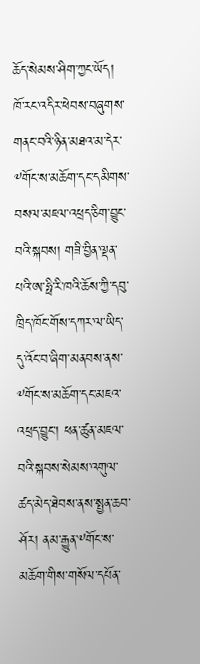ཆོད་སེམས་ཤིག་ཀྱང་ཡོད།
ཁོ་རང་འདིར་ཕེབས་བཞུགས་གནང་བའི་ཉིན་མཐའ་མ་དེར་༸གོང་ས་མཆོག་དང་དམིགས་བསལ་མཇལ་འཕྲད་ཅིག་བྱུང་བའི་སྐབས། གཟི་བྱིན་ལྡན་པའི་ཨ་ཧྥི་རི་ཁའི་ཆོས་ཀྱི་དབུ་ཁྲིད་ཁོང་གོས་དཀར་ལ་ཡིད་དུ་འོང་བ་ཞིག་མནབས་ནས་༸གོང་ས་མཆོག་དང་མཇའ་འཕྲད་བྱུང་། ཕན་ཚུན་མཇལ་བའི་སྐབས་སེམས་འགུལ་ཚད་མེད་ཐེབས་ནས་སྤྱན་ཆབ་ཤོར། ནམ་རྒྱུན་༸གོང་ས་མཆོག་གིས་གསོལ་དཔོན་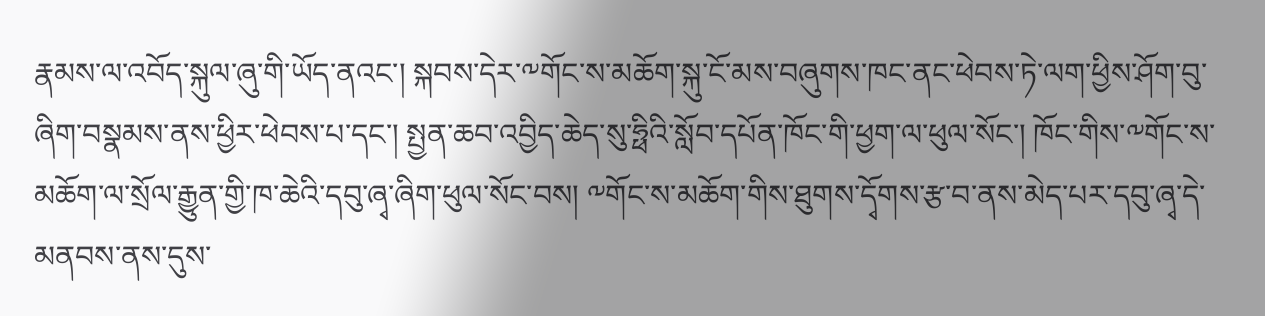རྣམས་ལ་འབོད་སྐུལ་ཞུ་གི་ཡོད་ནའང་། སྐབས་དེར་༸གོང་ས་མཆོག་སྐུ་ངོ་མས་བཞུགས་ཁང་ནང་ཕེབས་ཏེ་ལག་ཕྱིས་ཤོག་བུ་ཞིག་བསྣམས་ནས་ཕྱིར་ཕེབས་པ་དང་། སྤྱན་ཆབ་འབྱིད་ཆེད་སུ་ཧྥིའི་སློབ་དཔོན་ཁོང་གི་ཕྱག་ལ་ཕུལ་སོང་། ཁོང་གིས་༸གོང་ས་མཆོག་ལ་སྲོལ་རྒྱུན་གྱི་ཁ་ཆེའི་དབུ་ཞྭ་ཞིག་ཕུལ་སོང་བས། ༸གོང་ས་མཆོག་གིས་ཐུགས་དྭོགས་རྩ་བ་ནས་མེད་པར་དབུ་ཞྭ་དེ་མནབས་ནས་དུས་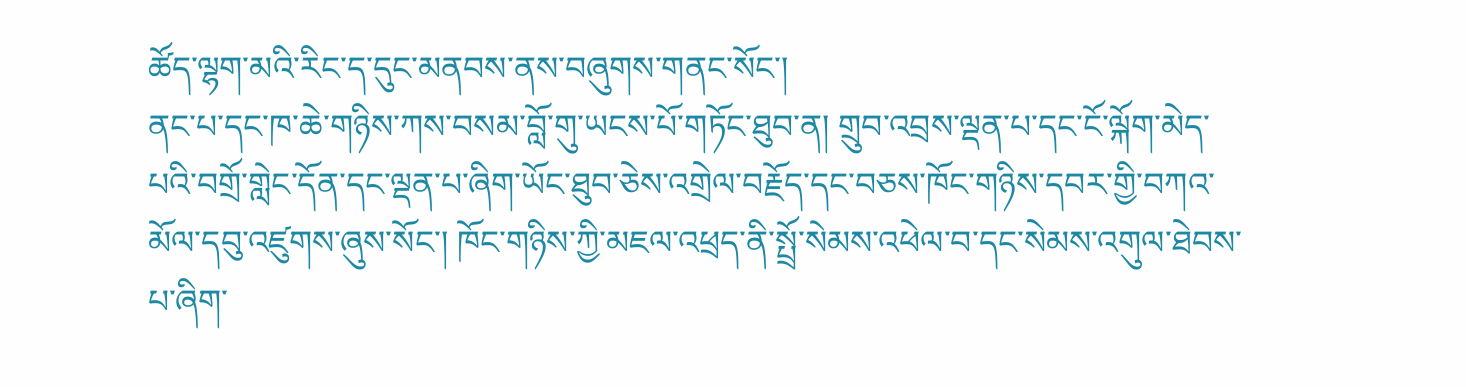ཚོད་ལྷག་མའི་རིང་ད་དུང་མནབས་ནས་བཞུགས་གནང་སོང་།
ནང་པ་དང་ཁ་ཆེ་གཉིས་ཀས་བསམ་བློ་གུ་ཡངས་པོ་གཏོང་ཐུབ་ན། གྲུབ་འབྲས་ལྡན་པ་དང་ངོ་ལྐོག་མེད་པའི་བགྲོ་གླེང་དོན་དང་ལྡན་པ་ཞིག་ཡོང་ཐུབ་ཅེས་འགྲེལ་བརྗོད་དང་བཅས་ཁོང་གཉིས་དབར་གྱི་བཀའ་མོལ་དབུ་འཛུགས་ཞུས་སོང་། ཁོང་གཉིས་ཀྱི་མཇལ་འཕྲད་ནི་སྤྲོ་སེམས་འཕེལ་བ་དང་སེམས་འགུལ་ཐེབས་པ་ཞིག་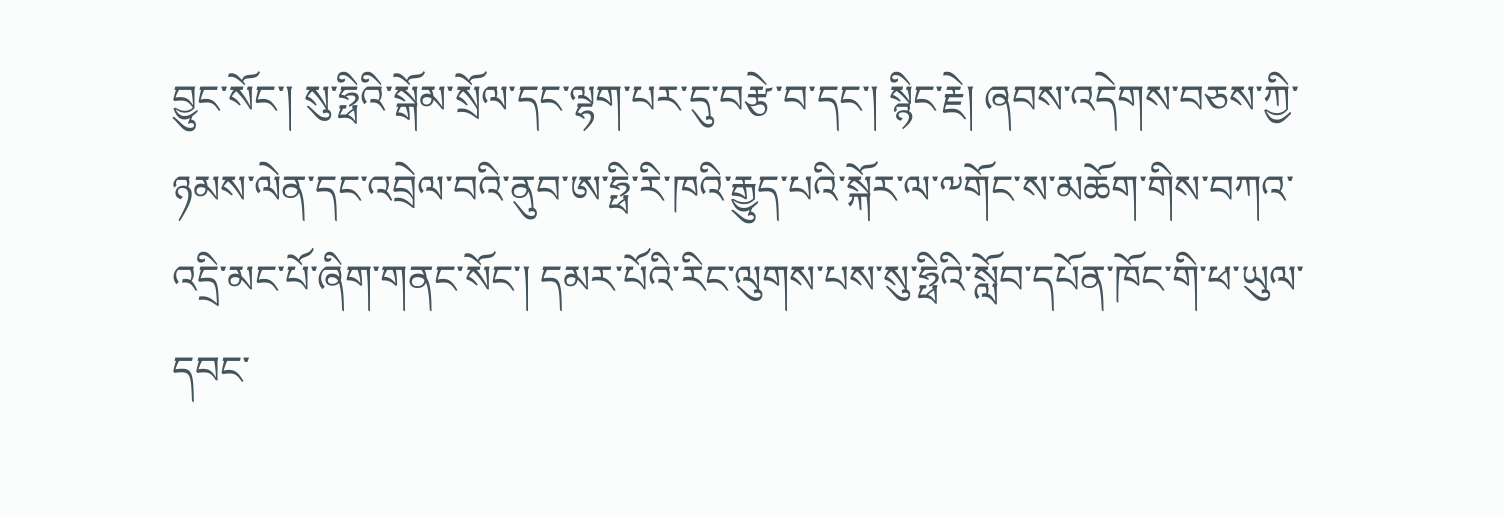བྱུང་སོང་། སུ་ཧྥིའི་སྒོམ་སྲོལ་དང་ལྷག་པར་དུ་བརྩེ་བ་དང་། སྙིང་རྗེ། ཞབས་འདེགས་བཅས་ཀྱི་ཉམས་ལེན་དང་འབྲེལ་བའི་ནུབ་ཨ་ཧྥི་རི་ཁའི་རྒྱུད་པའི་སྐོར་ལ་༸གོང་ས་མཆོག་གིས་བཀའ་འདྲི་མང་པོ་ཞིག་གནང་སོང་། དམར་པོའི་རིང་ལུགས་པས་སུ་ཧྥིའི་སློབ་དཔོན་ཁོང་གི་ཕ་ཡུལ་དབང་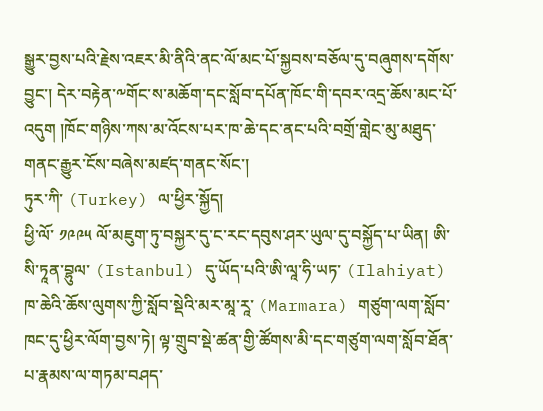སྒྱུར་བྱས་པའི་རྗེས་འཇར་མི་ནིའི་ནང་ལོ་མང་པོ་སྐྱབས་བཅོལ་དུ་བཞུགས་དགོས་བྱུང་། དེར་བརྟེན་༸གོང་ས་མཆོག་དང་སློབ་དཔོན་ཁོང་གི་དབར་འདྲ་ཆོས་མང་པོ་འདུག །ཁོང་གཉིས་ཀས་མ་འོངས་པར་ཁ་ཆེ་དང་ནང་པའི་བགྲོ་གླེང་མུ་མཐུད་གནང་རྒྱུར་ངོས་བཞེས་མཛད་གནང་སོང་།
ཏུར་ཀི་ (Turkey) ལ་ཕྱིར་སྐྱོད།
ཕྱི་ལོ་ ༡༩༩༥ ལོ་མཇུག་ཏུ་བསྐྱར་དུ་ང་རང་དབུས་ཤར་ཡུལ་དུ་བསྐྱོད་པ་ཡིན། ཨི་སི་ཏཱན་བྷུལ་ (Istanbul) དུ་ཡོད་པའི་ཨི་ལཱ་ཧི་ཡཏ་ (Ilahiyat) ཁ་ཆེའི་ཆོས་ལུགས་ཀྱི་སློབ་སྡེའི་མར་མཱ་རཱ་ (Marmara) གཙུག་ལག་སློབ་ཁང་དུ་ཕྱིར་ལོག་བྱས་ཏེ། ལྟ་གྲུབ་སྡེ་ཚན་གྱི་ཚོགས་མི་དང་གཙུག་ལག་སློབ་ཐོན་པ་རྣམས་ལ་གཏམ་བཤད་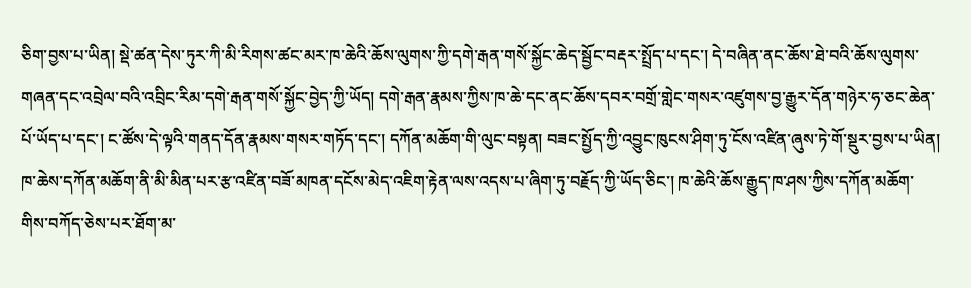ཅིག་བྱས་པ་ཡིན། སྡེ་ཚན་དེས་ཏུར་ཀི་མི་རིགས་ཚང་མར་ཁ་ཆེའི་ཆོས་ལུགས་ཀྱི་དགེ་རྒན་གསོ་སྐྱོང་ཆེད་སྦྱོང་བརྡར་སྤྲོད་པ་དང་། དེ་བཞིན་ནང་ཆོས་ཐེ་བའི་ཆོས་ལུགས་གཞན་དང་འབྲེལ་བའི་འབྲིང་རིམ་དགེ་རྒན་གསོ་སྐྱོང་བྱེད་ཀྱི་ཡོད། དགེ་རྒན་རྣམས་ཀྱིས་ཁ་ཆེ་དང་ནང་ཆོས་དབར་བགྲོ་གླེང་གསར་འཛུགས་བྱ་རྒྱུར་དོན་གཉེར་ཧ་ཅང་ཆེན་པོ་ཡོད་པ་དང་། ང་ཚོས་དེ་ལྟའི་གནད་དོན་རྣམས་གསར་གཏོད་དང་། དཀོན་མཆོག་གི་ལུང་བསྟན། བཟང་སྤྱོད་ཀྱི་འབྱུང་ཁུངས་ཤིག་ཏུ་ངོས་འཛིན་ཞུས་ཏེ་གོ་སྡུར་བྱས་པ་ཡིན། ཁ་ཆེས་དཀོན་མཆོག་ནི་མི་མིན་པར་རྩ་འཛིན་བཟོ་མཁན་དངོས་མེད་འཇིག་རྟེན་ལས་འདས་པ་ཞིག་ཏུ་བརྗོད་ཀྱི་ཡོད་ཅིང་། ཁ་ཆེའི་ཆོས་རྒྱུད་ཁ་ཤས་ཀྱིས་དཀོན་མཆོག་གིས་བཀོད་ཅེས་པར་ཐོག་མ་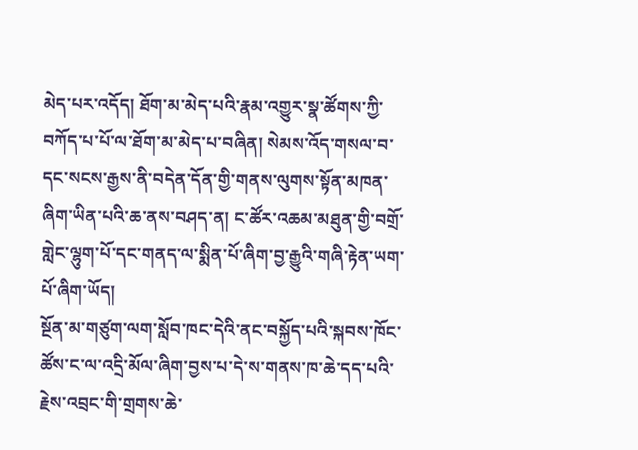མེད་པར་འདོད། ཐོག་མ་མེད་པའི་རྣམ་འགྱུར་སྣ་ཚོགས་ཀྱི་བཀོད་པ་པོ་ལ་ཐོག་མ་མེད་པ་བཞིན། སེམས་འོད་གསལ་བ་དང་སངས་རྒྱས་ནི་བདེན་དོན་གྱི་གནས་ལུགས་སྟོན་མཁན་ཞིག་ཡིན་པའི་ཆ་ནས་བཤད་ན། ང་ཚོར་འཆམ་མཐུན་གྱི་བགྲོ་གླེང་ལྷུག་པོ་དང་གནད་ལ་སྨིན་པོ་ཞིག་བྱ་རྒྱུའི་གཞི་རྟེན་ཡག་པོ་ཞིག་ཡོད།
སྔོན་མ་གཙུག་ལག་སློབ་ཁང་དེའི་ནང་བསྐྱོད་པའི་སྐབས་ཁོང་ཚོས་ང་ལ་འདྲི་མོལ་ཞིག་བྱས་པ་དེ་ས་གནས་ཁ་ཆེ་དད་པའི་རྗེས་འབྲང་གི་གྲགས་ཆེ་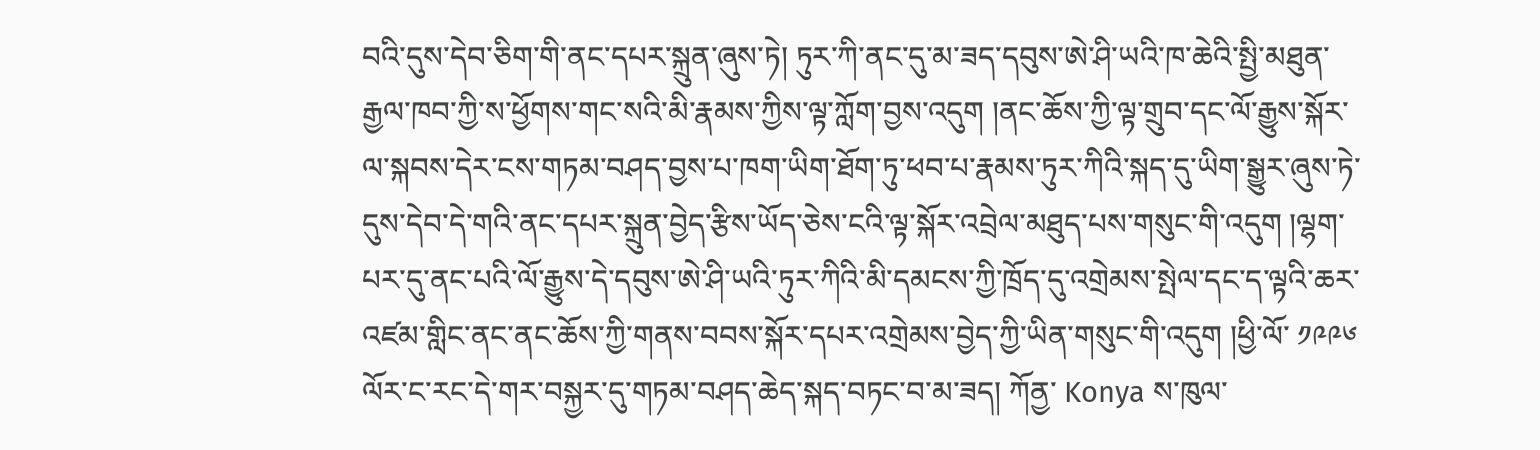བའི་དུས་དེབ་ཅིག་གི་ནང་དཔར་སྐྲུན་ཞུས་ཏེ། ཏུར་ཀི་ནང་དུ་མ་ཟད་དབུས་ཨེ་ཤི་ཡའི་ཁ་ཆེའི་སྤྱི་མཐུན་རྒྱལ་ཁབ་ཀྱི་ས་ཕྱོགས་གང་སའི་མི་རྣམས་ཀྱིས་ལྟ་ཀློག་བྱས་འདུག །ནང་ཆོས་ཀྱི་ལྟ་གྲུབ་དང་ལོ་རྒྱུས་སྐོར་ལ་སྐབས་དེར་ངས་གཏམ་བཤད་བྱས་པ་ཁག་ཡིག་ཐོག་ཏུ་ཕབ་པ་རྣམས་ཏུར་ཀིའི་སྐད་དུ་ཡིག་སྒྱུར་ཞུས་ཏེ་དུས་དེབ་དེ་གའི་ནང་དཔར་སྐྲུན་བྱེད་རྩིས་ཡོད་ཅེས་ངའི་ལྟ་སྐོར་འབྲེལ་མཐུད་པས་གསུང་གི་འདུག །ལྷག་པར་དུ་ནང་པའི་ལོ་རྒྱུས་དེ་དབུས་ཨེ་ཤི་ཡའི་ཏུར་ཀིའི་མི་དམངས་ཀྱི་ཁྲོད་དུ་འགྲེམས་སྤེལ་དང་ད་ལྟའི་ཆར་འཛམ་གླིང་ནང་ནང་ཆོས་ཀྱི་གནས་བབས་སྐོར་དཔར་འགྲེམས་བྱེད་ཀྱི་ཡིན་གསུང་གི་འདུག །ཕྱི་ལོ་ ༡༩༩༦ ལོར་ང་རང་དེ་གར་བསྐྱར་དུ་གཏམ་བཤད་ཆེད་སྐད་བཏང་བ་མ་ཟད། ཀོནྱ་ Konya ས་ཁུལ་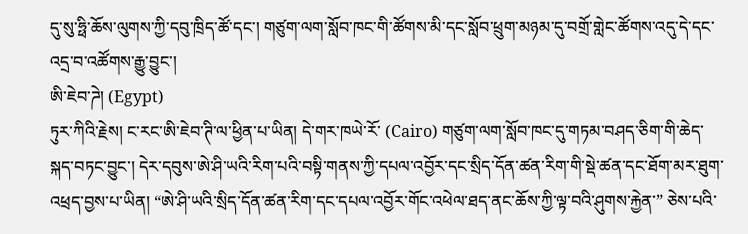དུ་སུ་ཧྥི་ཆོས་ལུགས་ཀྱི་དབུ་ཁྲིད་ཚོ་དང་། གཙུག་ལག་སློབ་ཁང་གི་ཚོགས་མི་དང་སློབ་ཕྲུག་མཉམ་དུ་བགྲོ་གླེང་ཚོགས་འདུ་དེ་དང་འདྲ་བ་འཚོགས་རྒྱུ་བྱུང་།
ཨི་ཇེབ་ཌེ། (Egypt)
ཏུར་ཀིའི་རྗེས། ང་རང་ཨི་ཇེབ་ཊི་ལ་ཕྱིན་པ་ཡིན། དེ་གར་ཁཡེ་རོ་ (Cairo) གཙུག་ལག་སློབ་ཁང་དུ་གཏམ་བཤད་ཅིག་གི་ཆེད་སྐད་བཏང་བྱུང་། དེར་དབུས་ཨེ་ཤི་ཡའི་རིག་པའི་བསྟི་གནས་ཀྱི་དཔལ་འབྱོར་དང་སྲིད་དོན་ཚན་རིག་གི་སྡེ་ཚན་དང་ཐོག་མར་ཐུག་འཕྲད་བྱས་པ་ཡིན། “ཨེ་ཤི་ཡའི་སྲིད་དོན་ཚན་རིག་དང་དཔལ་འབྱོར་གོང་འཕེལ་ཐད་ནང་ཆོས་ཀྱི་ལྟ་བའི་ཤུགས་རྐྱེན་” ཅེས་པའི་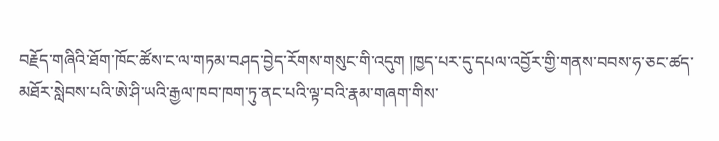བརྗོད་གཞིའི་ཐོག་ཁོང་ཚོས་ང་ལ་གཏམ་བཤད་བྱེད་རོགས་གསུང་གི་འདུག །ཁྱད་པར་དུ་དཔལ་འབྱོར་གྱི་གནས་བབས་ཧ་ཅང་ཚད་མཐོར་སླེབས་པའི་ཨེ་ཤི་ཡའི་རྒྱལ་ཁབ་ཁག་ཏུ་ནང་པའི་ལྟ་བའི་རྣམ་གཞག་གིས་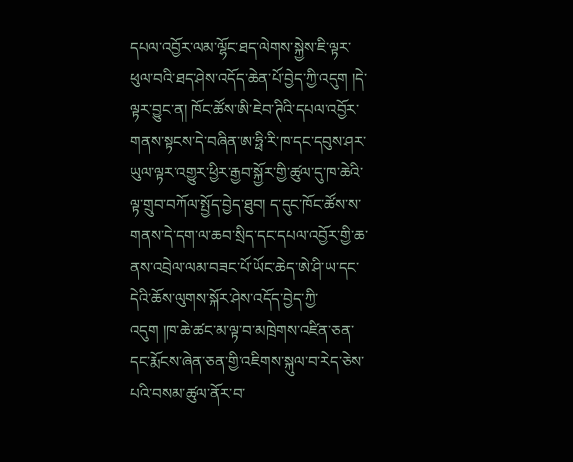དཔལ་འབྱོར་ལམ་ལྷོང་ཐད་ལེགས་སྐྱེས་ཇི་ལྟར་ཕུལ་བའི་ཐད་ཤེས་འདོད་ཆེན་པོ་བྱེད་ཀྱི་འདུག །དེ་ལྟར་བྱུང་ན། ཁོང་ཚོས་ཨི་ཇེབ་ཊིའི་དཔལ་འབྱོར་གནས་སྟངས་དེ་བཞིན་ཨ་ཧྥི་རི་ཁ་དང་དབུས་ཤར་ཡུལ་ལྟར་འགྱུར་ཕྱིར་རྒྱབ་སྐྱོར་གྱི་ཚུལ་དུ་ཁ་ཆེའི་ལྟ་གྲུབ་བཀོལ་སྤྱོད་བྱེད་ཐུབ། ད་དུང་ཁོང་ཚོས་ས་གནས་དེ་དག་ལ་ཆབ་སྲིད་དང་དཔལ་འབྱོར་གྱི་ཆ་ནས་འབྲེལ་ལམ་བཟང་པོ་ཡོང་ཆེད་ཨེ་ཤི་ཡ་དང་དེའི་ཆོས་ལུགས་སྐོར་ཤེས་འདོད་བྱེད་ཀྱི་འདུག །ཁ་ཆེ་ཚང་མ་ལྟ་བ་མཁྲེགས་འཛིན་ཅན་དང་རྨོངས་ཞེན་ཅན་གྱི་འཇིགས་སྐུལ་བ་རེད་ཅེས་པའི་བསམ་ཚུལ་ནོར་བ་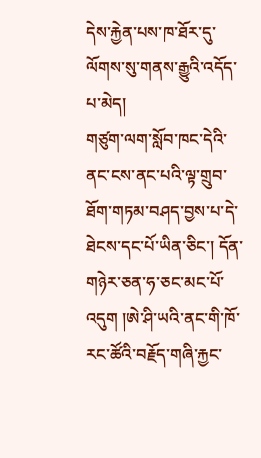དེས་རྐྱེན་པས་ཁ་ཐོར་དུ་ལོགས་སུ་གནས་རྒྱུའི་འདོད་པ་མེད།
གཙུག་ལག་སློབ་ཁང་དེའི་ནང་ངས་ནང་པའི་ལྟ་གྲུབ་ཐོག་གཏམ་བཤད་བྱས་པ་དེ་ཐེངས་དང་པོ་ཡིན་ཅིང་། དོན་གཉེར་ཅན་ཧ་ཅང་མང་པོ་འདུག །ཨེ་ཤི་ཡའི་ནང་གི་ཁོ་རང་ཚོའི་བརྗོད་གཞི་རྐྱང་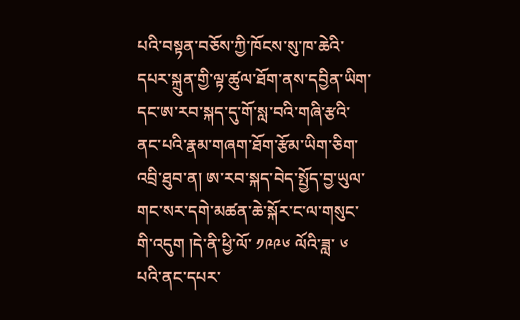པའི་བསྟན་བཅོས་ཀྱི་ཁོངས་སུ་ཁ་ཆེའི་དཔར་སྐྲུན་གྱི་ལྟ་ཚུལ་ཐོག་ནས་དབྱིན་ཡིག་དང་ཨ་རབ་སྐད་དུ་གོ་སླ་བའི་གཞི་རྩའི་ནང་པའི་རྣམ་གཞག་ཐོག་རྩོམ་ཡིག་ཅིག་འབྲི་ཐུབ་ན། ཨ་རབ་སྐད་བེད་སྤྱོད་བྱ་ཡུལ་གང་སར་དགེ་མཚན་ཆེ་སྐོར་ང་ལ་གསུང་གི་འདུག །དེ་ནི་ཕྱི་ལོ་ ༡༩༩༦ ལོའི་ཟླ་ ༦ པའི་ནང་དཔར་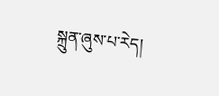སྐྲུན་ཞུས་པ་རེད།